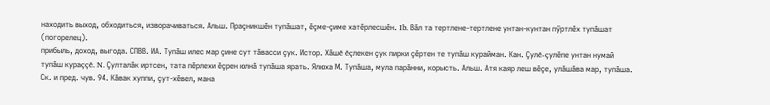находить выход, обходиться, изворачиваться. Альш. Праçникшĕн тупăшат, ĕçме-çиме хатĕрлесшĕн. Ib. Вăл та тертлене-тертлене унтан-кунтан пӳртлĕх тупăшат (погорелец).
прибыль, доход, выгода. СПВВ. ИА. Тупăш илес мар çине сут тăвасси çук. Истор. Хăшĕ ĕçлекен çук пирки çĕртен те тупăш курайман. Кан. Çулĕ-çулĕпе унтан нумай тупăш кураççĕ. N. Çулталăк иртсен, тата пĕрлехи ĕçрен юлнă тупăша ярать. Ялюха М. Тупăша, мула парăнни, корысть. Альш. Атя каяр леш вĕçе, улăшăва мар, тупăша. Ск. и пред. чув. 94. Кăвак хуппи, çут-хĕвел, мана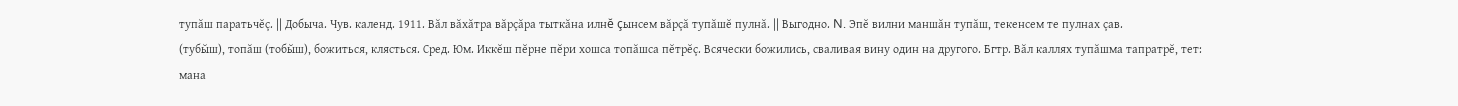тупăш паратьчĕç. || Добыча. Чув. календ. 1911. Вăл вăхăтра вăрçăра тыткăна илнĕ çынсем вăрçă тупăшĕ пулнă. || Выгодно. N. Эпĕ вилни маншăн тупăш, текенсем те пулнах çав.
(тубы̆ш), топăш (тобы̆ш), божиться, клясться. Сред. Юм. Иккĕш пĕрне пĕри хошса топăшса пĕтрĕç. Всячески божились, сваливая вину один на другого. Бгтр. Вăл каллях тупăшма тапратрĕ, тет: мана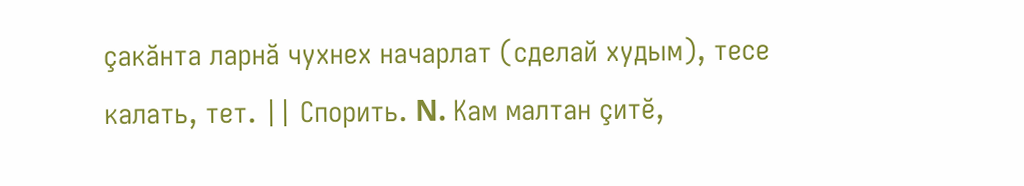çакăнта ларнă чухнех начарлат (сделай худым), тесе калать, тет. || Спорить. N. Кам малтан çитĕ,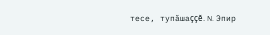тесе, тупăшаççĕ. N. Эпир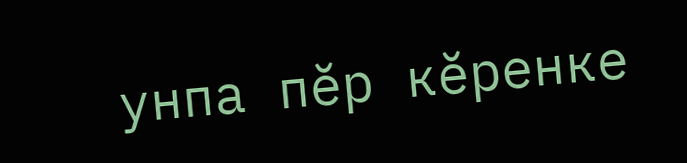унпа пĕр кĕренке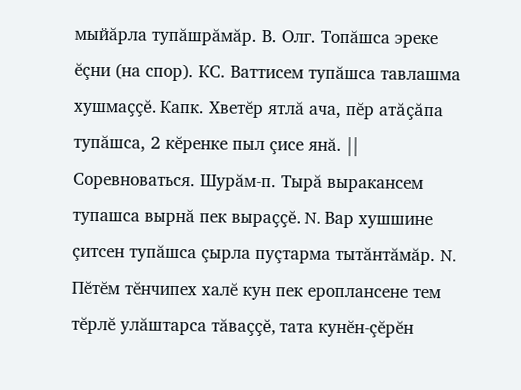мыйăрла тупăшрăмăр. В. Олг. Топăшса эреке ĕçни (на спор). КС. Ваттисем тупăшса тавлашма хушмаççĕ. Капк. Хветĕр ятлă ача, пĕр атăçăпа тупăшса, 2 кĕренке пыл çисе янă. || Соревноваться. Шурăм-п. Тырă выракансем тупашса вырнă пек выраççĕ. N. Вар хушшине çитсен тупăшса çырла пуçтарма тытăнтăмăр. N. Пĕтĕм тĕнчипех халĕ кун пек ероплансене тем тĕрлĕ улăштарса тăваççĕ, тата кунĕн-çĕрĕн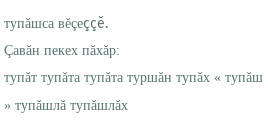тупăшса вĕçеççĕ.
Çавăн пекех пăхăр:
тупăт тупăта тупăта туршăн тупăх « тупăш » тупăшлă тупăшлăх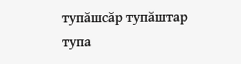тупăшсăр тупăштар тупа